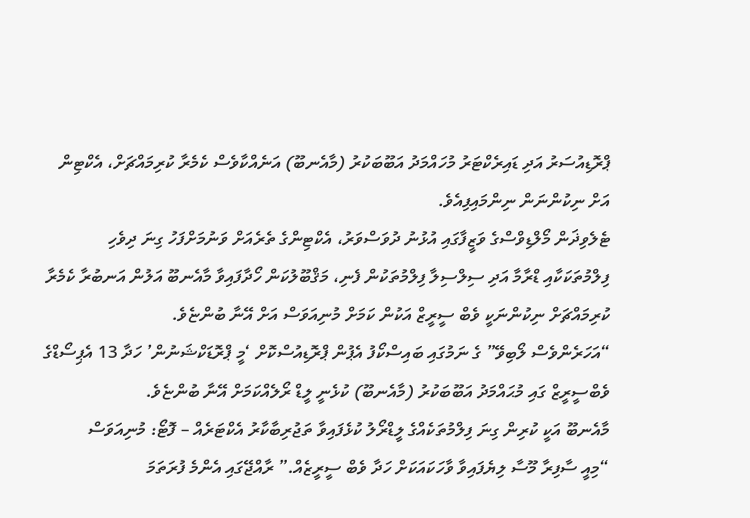ޕްރޮޑިއުސަރު އަދި ޑައިރެކްޓަރު މުހައްމަދު އަބޫބަކުރު (މާއެނބޫ) އަނެއްކާވެސް ކެމެރާ ކުރިމައްޗަށް، އެކްޓިން އަށް ނިކުންނަން ނިންމައިފިއެވެ.
ޓެލެވިޛަން މޯލްޑިވްސްގެ ވަޒީފާގައި އުޅުނު ދުވަސްވަރު، އެކްޓިންގެ ތެރެއަށް ވަނުމަށްފަހު ގިނަ ދިވެހި ފިލްމުތަކަކާއި ޑްރާމާ އަދި ސިލްސިލާ ފިލްމުތަކުން ފެނި، މަޤްބޫލުކަން ހޯދާފައިވާ މާއެނބޫ އަލުން އަނބުރާ ކެމެރާ ކުރިމައްޗަށް ނިކުންނަކީ ވެބް ސީރީޒް އަކުން ކަމަށް މުނިއަވަސް އަށް އޭނާ ބުންޏެވެ.
“އަހަރެންވެސް ލޯބިވޭ” ގެ ނަމުގައި ބައިސްކޯފު އެޕުން ޕްރޮޑިއުސްކޮށް ‘މީ ޕްރޮޑަކްޝަނުން’ ހަދާ 13 އެޕިސޯޑްގެ ވެބްސީރީޒް ގައި މުޙައްމަދު އަބޫބަކުރު (މާއެނބޫ) ކުޅެނީ ލީޑް ރޯލެއްކަމަށް އޭނާ ބުންޏެވެ.
މާއެނބޫ އަކީ ކުރިން ގިނަ ފިލްމުތަކެއްގެ ލީޑްރޯލު ކުޅެފައިވާ ތަޖުރިބާކާރު އެކްޓަރެއް – ފޮޓޯ: މުނިއަވަސް
“މިއީ ސާފިރާ މޫސާ ލިޔެފައިވާ ވާހަކައަކަށް ހަދާ ވެބް ސީރީޒެއް.” ރާއްޖޭގައި އެންމެ ފުރަތަމަ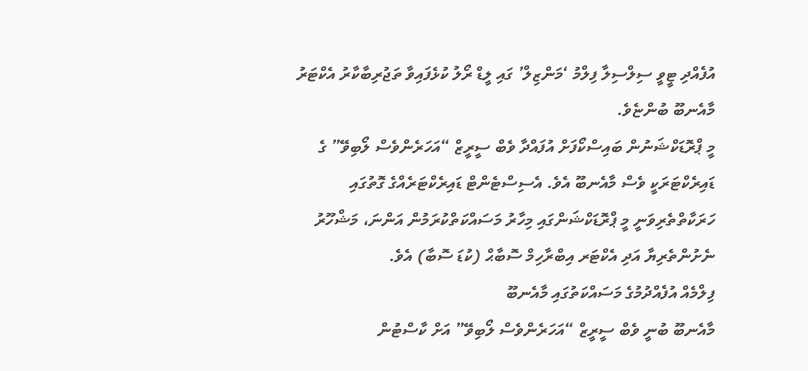އުފެއްދި ޓީވީ ސިލްސިލާ ފިލްމު ‘މަންޒިލް’ ގައި ލީޑް ރޯލު ކުޅެފައިވާ ތަޖުރިބާކާރު އެކްޓަރު މާއެނބޫ ބުންޏެވެ.
މީ ޕްރޮޑަކްޝަނުން ބައިސްކޯފަށް އުފައްދާ ވެބް ސީރީޒް “އަހަރެންވެސް ލޯބިވޭ” ގެ ޑައިރެކްޓަރަކީ ވެސް މާއެނބޫ އެވެ. އެސިސްޓެންޓް ޑައިރެކްޓަރެއްގެ ގޮތުގައި ހަރަކާތްތެރިވަނީ މީ ޕްރޮޑަކްޝަންގައި މިހާރު މަސައްކަތްކުރަމުން އަންނަ، މަޝްހޫރު ނެށުންތެރިޔާ އަދި އެކްޓަރ އިބްރާހިމް ސޮބާޙް (ކުޑަ ސޮބާ) އެވެ.
ފިލްމެއް އުފެއްދުމުގެ މަސައްކަތުގައި މާއެނބޫ
މާއެނބޫ ބުނީ ވެބް ސީރީޒް “އަހަރެންވެސް ލޯބިވޭ” އަށް ކާސްޓުން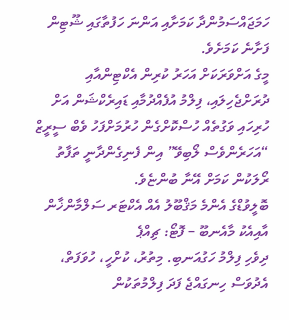ހަމަޖައްސަމުންދާ ކަމަށާއި އަންނަ ހަފުތާގައި ޝޫޓިން ފަށާނެ ކަމަށެވެ.
މީގެ އަށްވަރަކަށް އަހަރު ކުރިން އެކްޓިންއާއި ދުރަށްޖެހިލައި، ފިލްމު އުފެއްދުމާއި ޑައިރެކްޝަން އަށް ހުރިހައި ވަގުތެއް ހުސްކޮށްގެން ހުރުމަށްފަހު ވެބް ސީރީޒް “އަހަރެންވެސް ލޯބިވޭ” އިން ފެނިގެންދާނީ ތަފާތު ރޯލަކުން ކަމަށް އޭނާ ބުންޏެވެ.
ބޮލީވުޑްގެ އެންމެ މަޤްބޫލު އެއް އެކްޓަރ ސަލްމާންޚާން އާއިއެކު މާއެނބޫ – ފޮޓޯ: ޗިއްޕެ
ދިވެހި ފިލްމު ހަގުއަނބި. މިތުރު، ކުށްހީ، ހުވަފަތް، އެދުވަސް ހިނގައްޖެ ފަދަ ފިލްމުތަކުން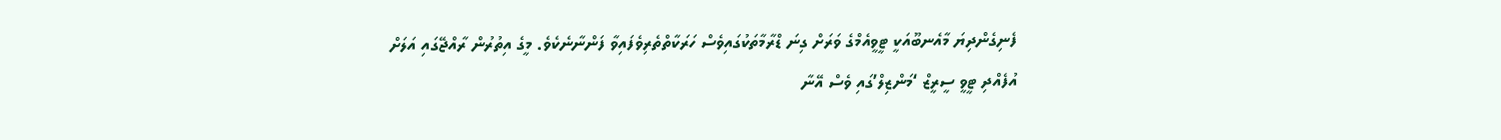ފެނިގެންދިޔަ މާއެނބޫއަކީ ޓީވީއެމްގެ ވަރަށް ގިނަ ޑްރާމާތަކުގައިވެސް ހަރަކާތްތެރިވެފައިވާ ފަންނާނެކެވެ. މީގެ އިތުރުން ރާއްޖޭގައި އަލަށް އުފެއްދި ޓީވީ ސީރީޒް ‘މަންޒިލް’ގައި ވެސް އޭނާ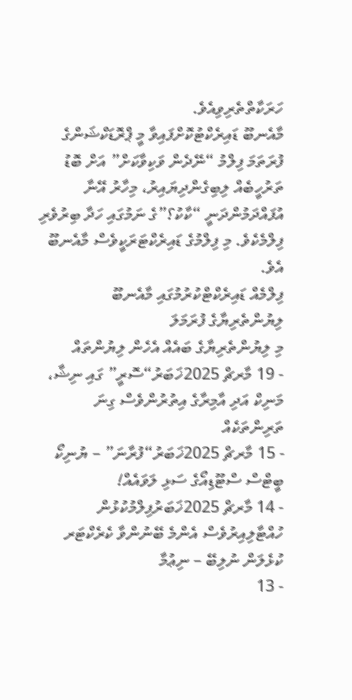ހަރަކާތްތެރިވިއެވެ.
މާއެނބޫ ޑައިރެކްޓުކޮށްފައިވާ މީ ޕްރޮޑަކްޝަންގެ ފުރަތަމަ ފިލްމު “ނޭދެން ވަކިވާކަށް” އަށް ބޮޑު ތަރުހީބެއް ލިބިގެންދިޔައިރު، މިހާރު އޭނާ އުފައްދަމުންދަނީ “ކާކު؟”ގެ ނަމުގައި ހަދާ ބިރުވެރި ފިލްމެކެވެ. މި ފިލްމުގެ ޑައިރެކްޓަރަކީވެސް މާއެނބޫ އެވެ.
ފިލްމެއް ޑައިރެކްޓްކުރުމުގައި މާއެނބޫ
ލިޔުންތެރިޔާގެ ފުރަމަލަ
މި ލިޔުންތެރިޔާގެ ބައެއް އެހެން ލިޔުންތައް
- 19 މާރޗް 2025ޚަބަރު“ސޮރީ” ގައި ނިޝާ، މަނިކް އަދި އާމިރާގެ އިތުރުންވެސް ގިނަ ތަރިންތަކެއް
- 15 މާރޗް 2025ޚަބަރު“ފުރާނަ” – ޔުނިކޯ ބީޓްސް ސްޓޫޑިއޯގެ ސަޅި ލަވައެއް!
- 14 މާރޗް 2025ޚަބަރުފިލްމުކުޅުން ހުއްޓާލިއިރުވެސް އެންމެ ބޭނުންވާ ކެރެކްޓަރ ކުޅެލަން ނުލިބޭ – ނިޢުމާ
- 13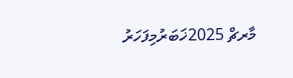މާރޗް 2025ޚަބަރުމިފަހަރު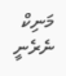މަނިކް ނެރެނީ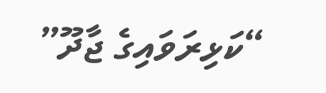“ކަޅިރަވައިގެ ޖާދޫ”